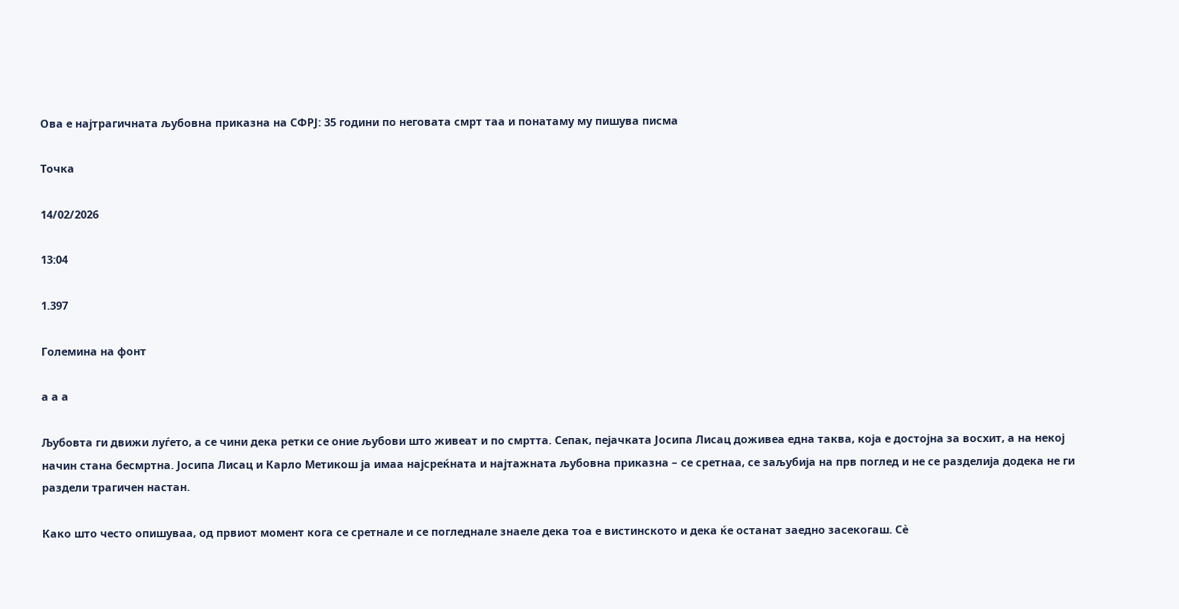Ова е најтрагичната љубовна приказна на СФРЈ: 35 години по неговата смрт таа и понатаму му пишува писма

Точка

14/02/2026

13:04

1.397

Големина на фонт

а а а

Љубовта ги движи луѓето, а се чини дека ретки се оние љубови што живеат и по смртта. Сепак, пејачката Јосипа Лисац доживеа една таква, која е достојна за восхит, а на некој начин стана бесмртна. Јосипа Лисац и Карло Метикош ја имаа најсреќната и најтажната љубовна приказна – се сретнаа, се заљубија на прв поглед и не се разделија додека не ги раздели трагичен настан.

Како што често опишуваа, од првиот момент кога се сретнале и се погледнале знаеле дека тоа е вистинското и дека ќе останат заедно засекогаш. Сè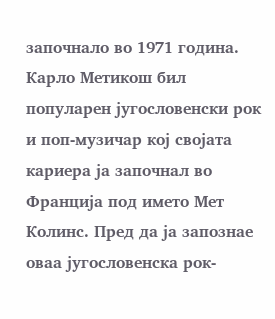започнало во 1971 година. Карло Метикош бил популарен југословенски рок и поп-музичар кој својата кариера ја започнал во Франција под името Мет Колинс. Пред да ја запознае оваа југословенска рок-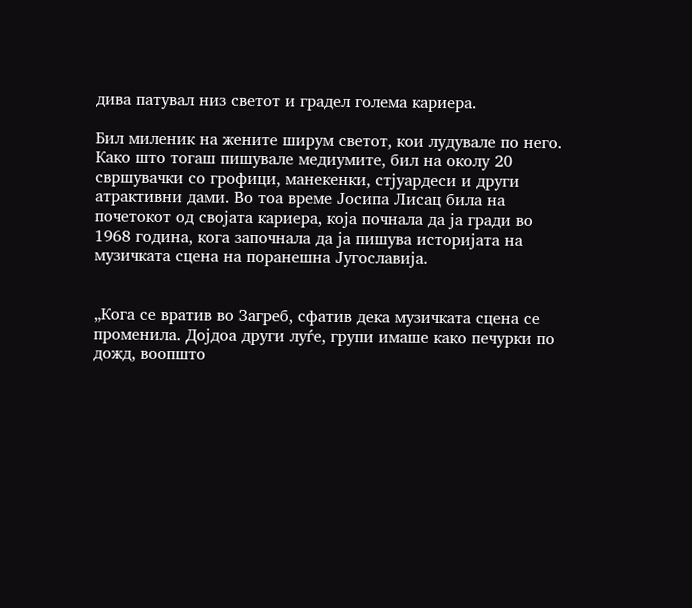дива патувал низ светот и градел голема кариера.

Бил миленик на жените ширум светот, кои лудувале по него. Како што тогаш пишувале медиумите, бил на околу 20 свршувачки со грофици, манекенки, стјуардеси и други атрактивни дами. Во тоа време Јосипа Лисац била на почетокот од својата кариера, која почнала да ја гради во 1968 година, кога започнала да ја пишува историјата на музичката сцена на поранешна Југославија.


„Кога се вратив во Загреб, сфатив дека музичката сцена се променила. Дојдоа други луѓе, групи имаше како печурки по дожд, воопшто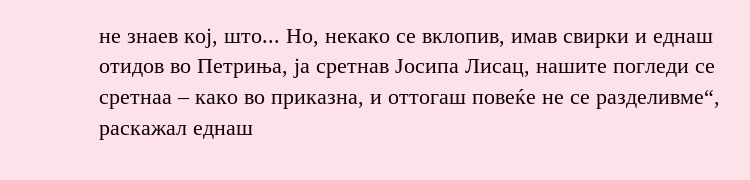не знаев кој, што... Но, некако се вклопив, имав свирки и еднаш отидов во Петриња, ја сретнав Јосипа Лисац, нашите погледи се сретнаа – како во приказна, и оттогаш повеќе не се разделивме“, раскажал еднаш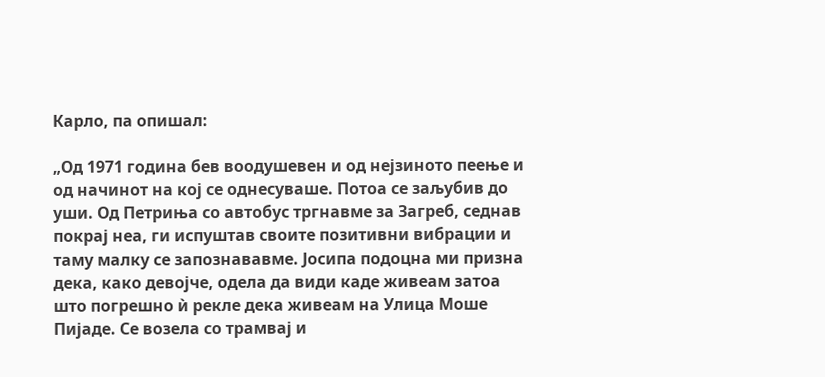Карло, па опишал:

„Од 1971 година бев воодушевен и од нејзиното пеење и од начинот на кој се однесуваше. Потоа се заљубив до уши. Од Петриња со автобус тргнавме за Загреб, седнав покрај неа, ги испуштав своите позитивни вибрации и таму малку се запознававме. Јосипа подоцна ми призна дека, како девојче, одела да види каде живеам затоа што погрешно ѝ рекле дека живеам на Улица Моше Пијаде. Се возела со трамвај и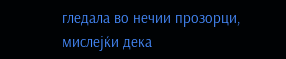гледала во нечии прозорци, мислејќи дека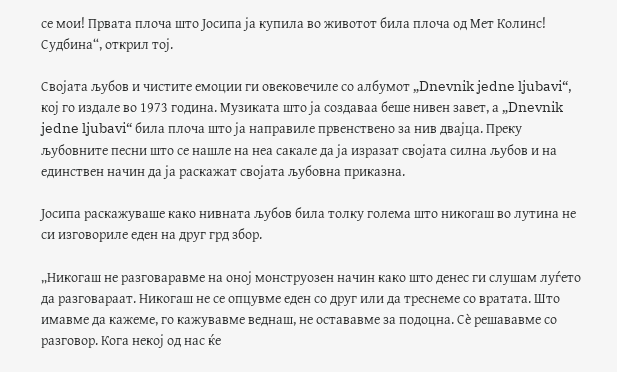се мои! Првата плоча што Јосипа ја купила во животот била плоча од Мет Колинс! Судбина“, открил тој.

Својата љубов и чистите емоции ги овековечиле со албумот „Dnevnik jedne ljubavi“, кој го издале во 1973 година. Музиката што ја создаваа беше нивен завет, а „Dnevnik jedne ljubavi“ била плоча што ја направиле првенствено за нив двајца. Преку љубовните песни што се нашле на неа сакале да ја изразат својата силна љубов и на единствен начин да ја раскажат својата љубовна приказна.

Јосипа раскажуваше како нивната љубов била толку голема што никогаш во лутина не си изговориле еден на друг грд збор.

„Никогаш не разговаравме на оној монструозен начин како што денес ги слушам луѓето да разговараат. Никогаш не се опцувме еден со друг или да треснеме со вратата. Што имавме да кажеме, го кажувавме веднаш, не остававме за подоцна. Сè решававме со разговор. Кога некој од нас ќе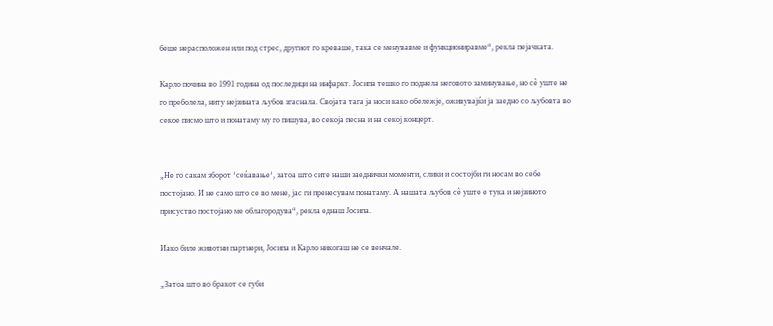беше нерасположен или под стрес, другиот го креваше, така се менувавме и функциониравме“, рекла пејачката.

Карло почина во 1991 година од последици на инфаркт. Јосипа тешко го поднела неговото заминување, но сè уште не го преболела, ниту нејзината љубов згаснала. Својата тага ја носи како обележје, оживувајќи ја заедно со љубовта во секое писмо што и понатаму му го пишува, во секоја песна и на секој концерт.


„Не го сакам зборот ‘сеќавање‘, затоа што сите наши заеднички моменти, слики и состојби ги носам во себе постојано. И не само што се во мене, јас ги пренесувам понатаму. А нашата љубов сè уште е тука и нејзиното присуство постојано ме облагородува“, рекла еднаш Јосипа.

Иако биле животни партнери, Јосипа и Карло никогаш не се венчале.

„Затоа што во бракот се губи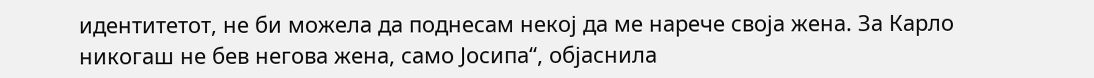идентитетот, не би можела да поднесам некој да ме нарече своја жена. За Карло никогаш не бев негова жена, само Јосипа“, објаснила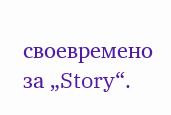своевремено за „Story“.